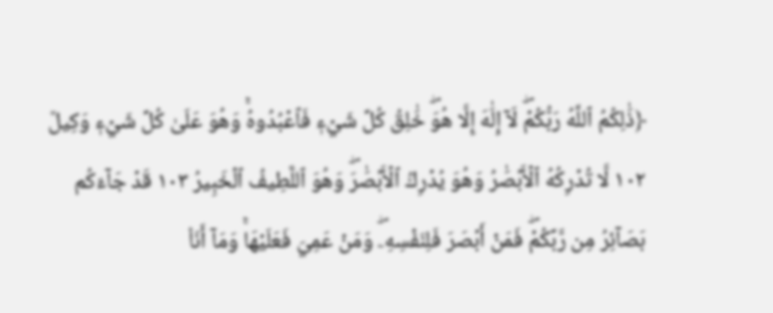﴿ذَٰلِكُمُ ٱللَّهُ رَبُّكُمۡۖ لَآ إِلَٰهَ إِلَّا هُوَۖ خَٰلِقُ كُلِّ شَيۡءٖ فَٱعۡبُدُوهُۚ وَهُوَ عَلَىٰ كُلِّ شَيۡءٖ وَكِيلٞ ١٠٢ لَّا تُدۡرِكُهُ ٱلۡأَبۡصَٰرُ وَهُوَ يُدۡرِكُ ٱلۡأَبۡصَٰرَۖ وَهُوَ ٱللَّطِيفُ ٱلۡخَبِيرُ ١٠٣ قَدۡ جَآءَكُم بَصَآئِرُ مِن رَّبِّكُمۡۖ فَمَنۡ أَبۡصَرَ فَلِنَفۡسِهِۦۖ وَمَنۡ عَمِيَ فَعَلَيۡهَاۚ وَمَآ أَنَا۠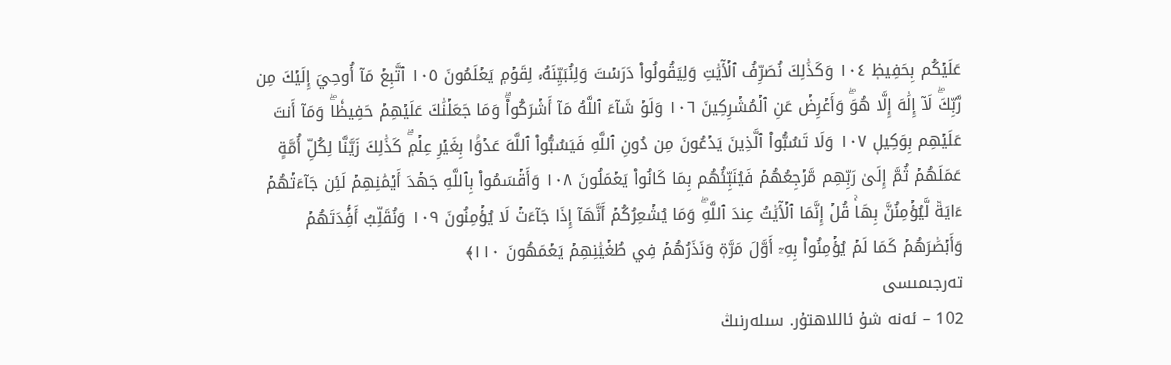عَلَيۡكُم بِحَفِيظٖ ١٠٤ وَكَذَٰلِكَ نُصَرِّفُ ٱلۡأٓيَٰتِ وَلِيَقُولُواْ دَرَسۡتَ وَلِنُبَيِّنَهُۥ لِقَوۡمٖ يَعۡلَمُونَ ١٠٥ ٱتَّبِعۡ مَآ أُوحِيَ إِلَيۡكَ مِن رَّبِّكَۖ لَآ إِلَٰهَ إِلَّا هُوَۖ وَأَعۡرِضۡ عَنِ ٱلۡمُشۡرِكِينَ ١٠٦ وَلَوۡ شَآءَ ٱللَّهُ مَآ أَشۡرَكُواْۗ وَمَا جَعَلۡنَٰكَ عَلَيۡهِمۡ حَفِيظٗاۖ وَمَآ أَنتَ عَلَيۡهِم بِوَكِيلٖ ١٠٧ وَلَا تَسُبُّواْ ٱلَّذِينَ يَدۡعُونَ مِن دُونِ ٱللَّهِ فَيَسُبُّواْ ٱللَّهَ عَدۡوَۢا بِغَيۡرِ عِلۡمٖۗ كَذَٰلِكَ زَيَّنَّا لِكُلِّ أُمَّةٍ عَمَلَهُمۡ ثُمَّ إِلَىٰ رَبِّهِم مَّرۡجِعُهُمۡ فَيُنَبِّئُهُم بِمَا كَانُواْ يَعۡمَلُونَ ١٠٨ وَأَقۡسَمُواْ بِٱللَّهِ جَهۡدَ أَيۡمَٰنِهِمۡ لَئِن جَآءَتۡهُمۡ ءَايَةٞ لَّيُؤۡمِنُنَّ بِهَاۚ قُلۡ إِنَّمَا ٱلۡأٓيَٰتُ عِندَ ٱللَّهِۖ وَمَا يُشۡعِرُكُمۡ أَنَّهَآ إِذَا جَآءَتۡ لَا يُؤۡمِنُونَ ١٠٩ وَنُقَلِّبُ أَفِۡٔدَتَهُمۡ وَأَبۡصَٰرَهُمۡ كَمَا لَمۡ يُؤۡمِنُواْ بِهِۦٓ أَوَّلَ مَرَّةٖ وَنَذَرُهُمۡ فِي طُغۡيَٰنِهِمۡ يَعۡمَهُونَ ١١٠﴾
تەرجىمىسى
102 – ئەنە شۇ ئاللاھتۇر. سىلەرنىڭ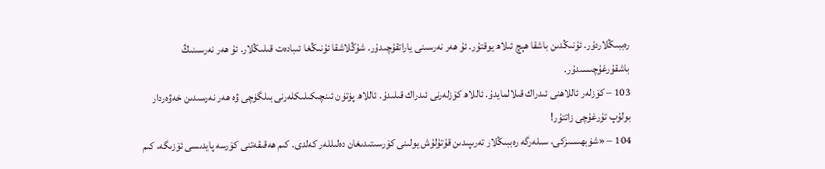رەببىڭلاردۇر. ئۇنىڭدىن باشقا ھېچ ئىلاھ يوقتۇر. ئۇ ھەر نەرسىنى ياراتقۇچىدۇر. شۇڭلاشقا ئۇنىڭغا ئىبادەت قىلىڭلار. ئۇ ھەر نەرسىنىڭ باشقۇرغۇچىسىدۇر.
103 – كۆزلەر ئاللاھنى ئىدراك قىلالمايدۇ. ئاللاھ كۆزلەرنى ئىدراك قىلىدۇ. ئاللاھ پۈتۈن ئىنچىكىلىكلەرنى بىلگۈچى ۋە ھەر نەرسىدىن خەۋەردار بولۇپ تۇرغۇچى زاتتۇر!
104 – «شۈبھىسىزكى، سىلەرگە رەببىڭلار تەرىپىدىن قۇتۇلۇش يولىنى كۆرسىتىدىغان دەلىللەر كەلدى. كىم ھەقىقەتنى كۆرسە پايدىسى ئۆزىگە، كىم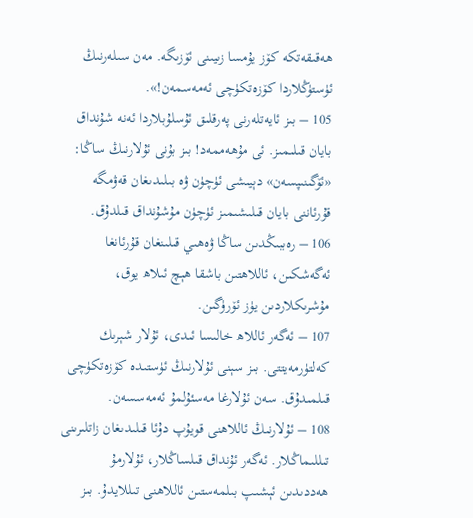ھەقىقەتكە كۆز يۇمسا زىيىنى ئۆزىگە. مەن سىلەرنىڭ ئۈستۈڭلاردا كۆزەتكۈچى ئەمەسمەن!».
105 – بىز ئايەتلەرنى پەرقلىق ئۇسلۇبلاردا ئەنە شۇنداق بايان قىلىمىز. ئى مۇھەممەد! بىز بۇنى ئۇلارنىڭ ساڭا: «ئۆگىنىپسەن» دېيىشى ئۈچۈن ۋە بىلىدىغان قەۋمگە قۇرئاننى بايان قىلىشىمىز ئۈچۈن مۇشۇنداق قىلدۇق.
106 – رەببىڭدىن ساڭا ۋەھىي قىلىنغان قۇرئانغا ئەگەشكىن، ئاللاھتىن باشقا ھېچ ئىلاھ يوق، مۇشرىكلاردىن يۈز ئۆرۈگىن.
107 – ئەگەر ئاللاھ خالىسا ئىدى، ئۇلار شېرىك كەلتۈرمەيتتى. بىز سېنى ئۇلارنىڭ ئۈستىدە كۆزەتكۈچى قىلمىدۇق. سەن ئۇلارغا مەسئۇلمۇ ئەمەسسەن.
108 – ئۇلارنىڭ ئاللاھنى قويۇپ دۇئا قىلىدىغان زاتلىرىنى تىللىماڭلار. ئەگەر ئۇنداق قىلساڭلار، ئۇلارمۇ ھەددىدىن ئېشىپ بىلمەستىن ئاللاھنى تىللايدۇ. بىز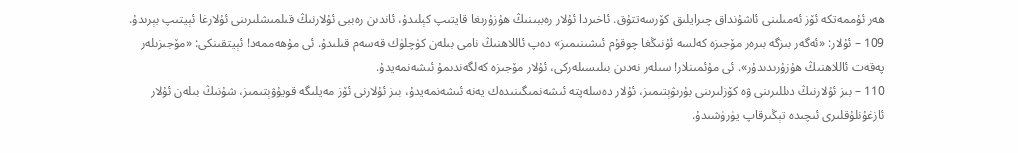ھەر ئۇممەتكە ئۆز ئەمىلىنى ئاشۇنداق چىرايلىق كۆرسەتتۇق. ئاخىردا ئۇلار رەببىنىڭ ھۇزۇرىغا قايتىپ كېلىدۇ، ئاندىن رەببى ئۇلارنىڭ قىلمىشلىرىنى ئۇلارغا ئېيتىپ بېرىدۇ.
109 – ئۇلار: «ئەگەر بىزگە بىرەر مۆجىزە كەلسە ئۇنىڭغا چوقۇم ئىشىنىمىز» دەپ ئاللاھنىڭ نامى بىلەن كۈچلۈك قەسەم قىلىدۇ. ئى مۇھەممەد! ئېيتقىنكى: «مۆجىزىلەر پەقەت ئاللاھنىڭ ھۇزۇرىدىدۇر». ئى مۇئمىنلار! سىلەر نەدىن بىلىسىلەركى، ئۇلار مۆجىزە كەلگەندىمۇ ئىشەنمەيدۇ.
110 – بىز ئۇلارنىڭ دىللىرىنى ۋە كۆزلىرىنى بۇرىۋېتىمىز، ئۇلار دەسلەپتە ئىشەنمىگىنىدەك يەنە ئىشەنمەيدۇ، بىز ئۇلارنى ئۆز مەيلىگە قويۇۋېتىمىز، شۇنىڭ بىلەن ئۇلار ئازغۇنلۇقلىرى ئىچىدە تېڭىرقاپ يۈرۈشىدۇ.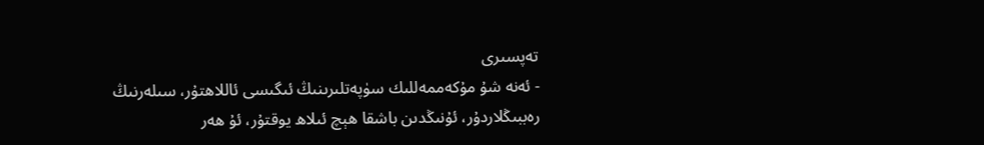تەپسىرى
- ئەنە شۇ مۇكەممەللىك سۈپەتلىرىنىڭ ئىگىسى ئاللاھتۇر، سىلەرنىڭ رەببىڭلاردۇر، ئۇنىڭدىن باشقا ھېچ ئىلاھ يوقتۇر، ئۇ ھەر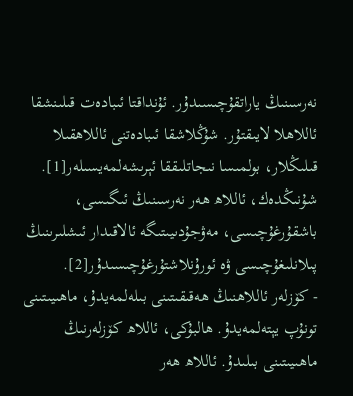نەرسىنىڭ ياراتقۇچىسىدۇر. ئۇنداقتا ئىبادەت قىلىنشقا ئاللاھلا لايىقتۇر. شۇڭلاشقا ئىبادەتنى ئاللاھقىلا قىلىڭلار، بولمىسا نىجاتلىققا ئېرىشەلمەيسىلەر[1]. شۇنىڭدەك، ئاللاھ ھەر نەرسىنىڭ ئىگىسى، باشقۇرغۇچىسى، مەۋجۇدىيىتىگە ئالاقىدار ئىشلىرىنىڭ پىلانلىغۇچىسى ۋە ئورۇنلاشتۇرغۇچىسىدۇر[2].
- كۆزلەر ئاللاھنىڭ ھەقىقىتىنى بىلەلمەيدۇ، ماھىيىتىنى تونۇپ يېتەلمەيدۇ. ھالبۇكى، ئاللاھ كۆزلەرنىڭ ماھىيىتىنى بىلىدۇ. ئاللاھ ھەر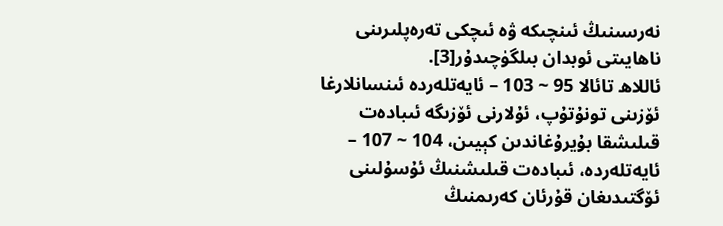نەرسىنىڭ ئىنچىكە ۋە ئىچكى تەرەپلىرىنى ناھايىتى ئوبدان بىلگۈچىدۇر[3].
ئاللاھ تائالا 95 ~ 103 – ئايەتلەردە ئىنسانلارغا ئۆزىنى تونۇتۇپ، ئۇلارنى ئۆزىگە ئىبادەت قىلىشقا بۇيرۇغاندىن كېيىن، 104 ~ 107 – ئايەتلەردە، ئىبادەت قىلىشنىڭ ئۇسۇلىنى ئۆگتىدىغان قۇرئان كەرىمنىڭ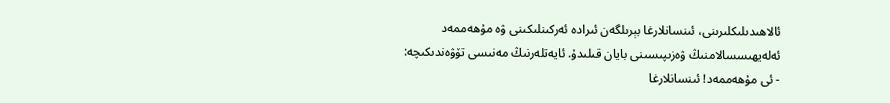ئالاھىدىلىكلىرىنى، ئىنسانلارغا بېرىلگەن ئىرادە ئەركىنلىكىنى ۋە مۇھەممەد ئەلەيھىسسالامنىڭ ۋەزىپىسىنى بايان قىلىدۇ. ئايەتلەرنىڭ مەنىسى تۆۋەندىكىچە:
- ئى مۇھەممەد! ئىنسانلارغا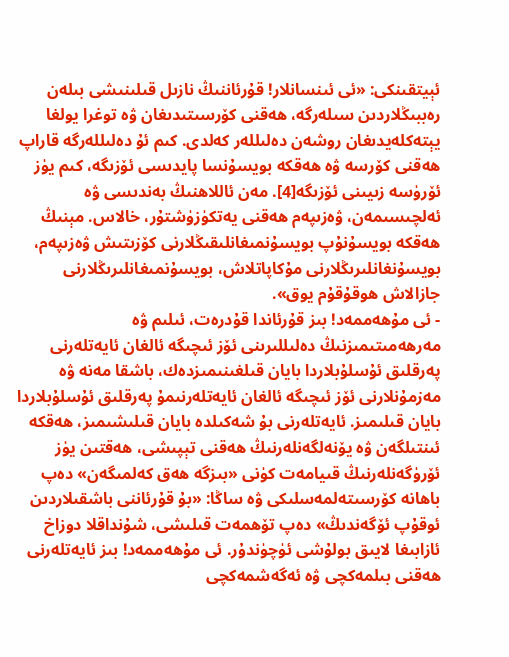ئېيتقىنكى: «ئى ئىنسانلار! قۇرئاننىڭ نازىل قىلىنىشى بىلەن رەببىڭلاردىن سىلەرگە، ھەقنى كۆرسىتىدىغان ۋە توغرا يولغا يېتەكلەيدىغان روشەن دەلىللەر كەلدى. كىم ئۇ دەلىللەرگە قاراپ ھەقنى كۆرسە ۋە ھەقكە بويسۇنسا پايدىسى ئۆزىگە، كىم يۈز ئۆرۈسە زىيىنى ئۆزىگە[4]. مەن ئاللاھنىڭ بەندىسى ۋە ئەلچىسىمەن، ۋەزىپەم ھەقنى يەتكۈزۈشتۇر، خالاس. مېنىڭ ھەقكە بويسۇنۇپ بويسۇنمىغانلىقىڭلارنى كۆزىتىش ۋەزىپەم، بويسۇنغانلىرىڭلارنى مۇكاپاتلاش، بويسۇنمىغانلىرىڭلارنى جازالاش ھوقۇقۇم يوق».
- ئى مۇھەممەد! بىز قۇرئاندا قۇدرەت، ئىلىم ۋە مەرھەمىتىمىزنىڭ دەلىللىرىنى ئۆز ئىچىگە ئالغان ئايەتلەرنى پەرقلىق ئۇسلۇبلاردا بايان قىلغىنىمىزدەك، باشقا مەنە ۋە مەزمۇنلارنى ئۆز ئىچىگە ئالغان ئايەتلەرنىمۇ پەرقلىق ئۇسلۇبلاردا بايان قىلىمىز. ئايەتلەرنى بۇ شەكىلدە بايان قىلىشىمىز، ھەقكە ئىنتىلگەن ۋە يۆنەلگەنلەرنىڭ ھەقنى تېپىشى، ھەقتىن يۈز ئۆرۈگەنلەرنىڭ قىيامەت كۈنى «بىزگە ھەق كەلمىگەن» دەپ باھانە كۆرسىتەلمەسلىكى ۋە ساڭا: «بۇ قۇرئاننى باشقىلاردىن ئوقۇپ ئۆگەندىڭ» دەپ تۆھمەت قىلىشى، شۇنداقلا دوزاخ ئازابىغا لايىق بولۇشى ئۈچۈندۇر. ئى مۇھەممەد! بىز ئايەتلەرنى ھەقنى بىلمەكچى ۋە ئەگەشمەكچى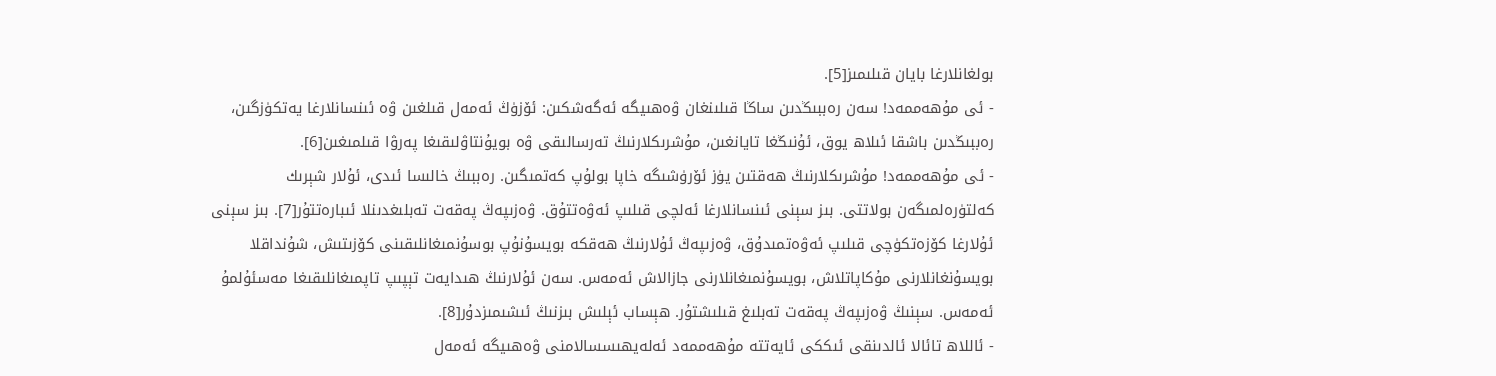بولغانلارغا بايان قىلىمىز[5].
- ئى مۇھەممەد! سەن رەببىڭدىن ساڭا قىلىنغان ۋەھىيگە ئەگەشكىن: ئۆزۈڭ ئەمەل قىلغىن ۋە ئىنسانلارغا يەتكۈزگىن، رەببىڭدىن باشقا ئىلاھ يوق، ئۇنىڭغا تايانغىن، مۇشرىكلارنىڭ تەرسالىقى ۋە بويۇنتاۋلىقىغا پەرۋا قىلمىغىن[6].
- ئى مۇھەممەد! مۇشرىكلارنىڭ ھەقتىن يۈز ئۆرۈشىگە خاپا بولۇپ كەتمىگىن. رەببىڭ خالىسا ئىدى، ئۇلار شېرىك كەلتۈرەلمىگەن بولاتتى. بىز سېنى ئىنسانلارغا ئەلچى قىلىپ ئەۋەتتۇق. ۋەزىپەڭ پەقەت تەبلىغدىنلا ئىبارەتتۇر[7]. بىز سېنى ئۇلارغا كۆزەتكۈچى قىلىپ ئەۋەتمىدۇق، ۋەزىپەڭ ئۇلارنىڭ ھەقكە بويسۇنۇپ بوسۇنمىغانلىقىنى كۆزىتىش، شۇنداقلا بويسۇنغانلارنى مۇكاپاتلاش، بويسۇنمىغانلارنى جازالاش ئەمەس. سەن ئۇلارنىڭ ھىدايەت تېپىپ تاپمىغانلىقىغا مەسئۇلمۇ ئەمەس. سېنىڭ ۋەزىپەڭ پەقەت تەبلىغ قىلىشتۇر. ھېساب ئېلىش بىزنىڭ ئىشىمىزدۇر[8].
- ئاللاھ تائالا ئالدىنقى ئىككى ئايەتتە مۇھەممەد ئەلەيھىسسالامنى ۋەھىيگە ئەمەل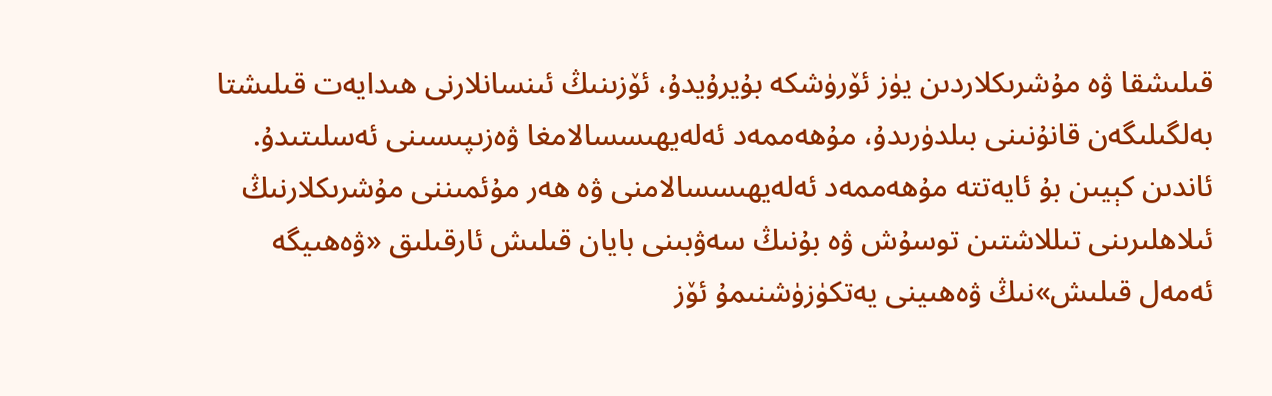قىلىشقا ۋە مۇشرىكلاردىن يۈز ئۆرۈشكە بۇيرۇيدۇ، ئۆزىنىڭ ئىنسانلارنى ھىدايەت قىلىشتا بەلگىلىگەن قانۇنىنى بىلدۈرىدۇ، مۇھەممەد ئەلەيھىسسالامغا ۋەزىپىسىنى ئەسلىتىدۇ. ئاندىن كېيىن بۇ ئايەتتە مۇھەممەد ئەلەيھىسسالامنى ۋە ھەر مۇئمىننى مۇشرىكلارنىڭ ئىلاھلىرىنى تىللاشتىن توسۇش ۋە بۇنىڭ سەۋبىنى بايان قىلىش ئارقىلىق «ۋەھىيگە ئەمەل قىلىش»نىڭ ۋەھىينى يەتكۈزۈشنىمۇ ئۆز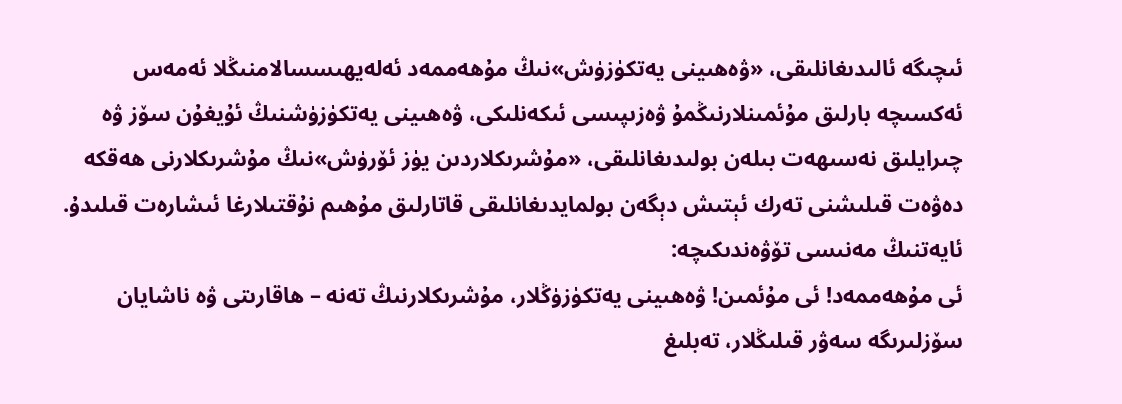ئىچىگە ئالىدىغانلىقى، «ۋەھىينى يەتكۈزۈش»نىڭ مۇھەممەد ئەلەيھىسسالامنىڭلا ئەمەس ئەكسىچە بارلىق مۇئمىنلارنىڭمۇ ۋەزىپىسى ئىكەنلىكى، ۋەھىينى يەتكۈزۈشنىڭ ئۇيغۇن سۆز ۋە چىرايلىق نەسىھەت بىلەن بولىدىغانلىقى، «مۇشرىكلاردىن يۈز ئۆرۈش»نىڭ مۇشرىكلارنى ھەقكە دەۋەت قىلىشنى تەرك ئېتىش دېگەن بولمايدىغانلىقى قاتارلىق مۇھىم نۇقتىلارغا ئىشارەت قىلىدۇ. ئايەتنىڭ مەنىسى تۆۋەندىكىچە:
ئى مۇھەممەد! ئى مۇئمىن! ۋەھىينى يەتكۈزۈڭلار، مۇشرىكلارنىڭ تەنە – ھاقارىتى ۋە ناشايان سۆزلىرىگە سەۋر قىلىڭلار، تەبلىغ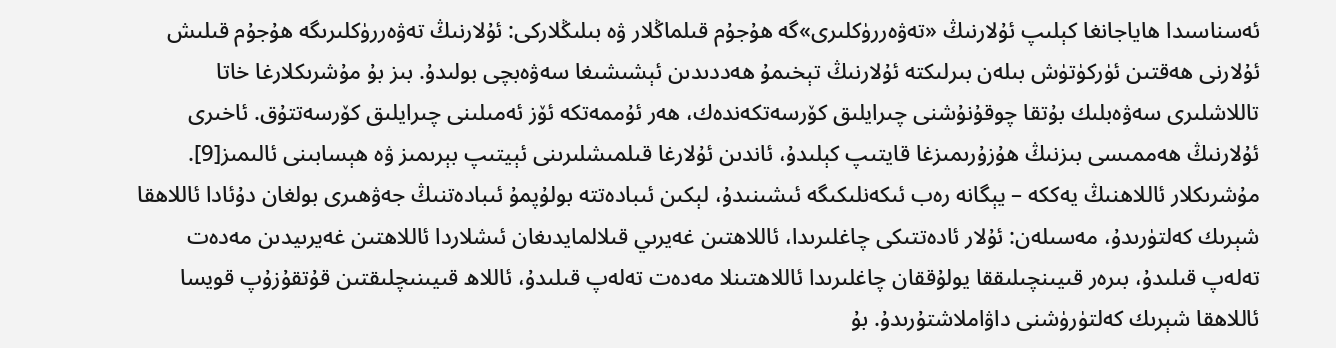ئەسناسىدا ھاياجانغا كېلىپ ئۇلارنىڭ «تەۋەررۈكلىرى»گە ھۇجۇم قىلماڭلار ۋە بىلىڭلاركى: ئۇلارنىڭ تەۋەررۈكلىرىگە ھۇجۇم قىلىش ئۇلارنى ھەقتىن ئۈركۈتۈش بىلەن بىرلىكتە ئۇلارنىڭ تېخىمۇ ھەددىدىن ئېشىشىغا سەۋەبچى بولىدۇ. بىز بۇ مۇشرىكلارغا خاتا تاللاشلىرى سەۋەبلىك بۇتقا چوقۇنۇشنى چىرايلىق كۆرسەتكەندەك، ھەر ئۇممەتكە ئۆز ئەمىلىنى چىرايلىق كۆرسەتتۇق. ئاخىرى ئۇلارنىڭ ھەممىسى بىزنىڭ ھۇزۇرىمىزغا قايتىپ كېلىدۇ، ئاندىن ئۇلارغا قىلمىشلىرىنى ئېيتىپ بېرىمىز ۋە ھېسابىنى ئالىمىز[9].
مۇشرىكلار ئاللاھنىڭ يەككە – يېگانە رەب ئىكەنلىكىگە ئىشىنىدۇ، لېكىن ئىبادەتتە بولۇپمۇ ئىبادەتنىڭ جەۋھىرى بولغان دۇئادا ئاللاھقا شېرىك كەلتۈرىدۇ، مەسىلەن: ئۇلار ئادەتتىكى چاغلىرىدا، ئاللاھتىن غەيرىي قىلالمايدىغان ئىشلاردا ئاللاھتىن غەيرىيدىن مەدەت تەلەپ قىلىدۇ، بىرەر قىيىنچىلىققا يولۇققان چاغلىرىدا ئاللاھتىنلا مەدەت تەلەپ قىلىدۇ، ئاللاھ قىيىنىچلىقتىن قۇتقۇزۇپ قويسا ئاللاھقا شېرىك كەلتۈرۈشنى داۋاملاشتۇرىدۇ. بۇ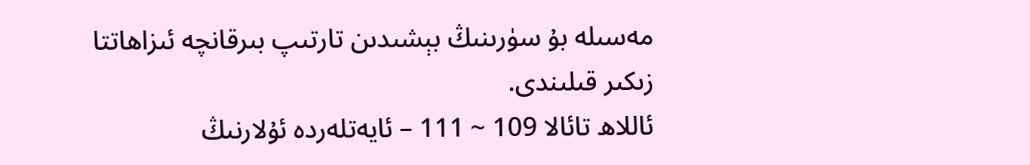مەسىلە بۇ سۈرىنىڭ بېشىدىن تارتىپ بىرقانچە ئىزاھاتتا زىكىر قىلىندى.
ئاللاھ تائالا 109 ~ 111 – ئايەتلەردە ئۇلارنىڭ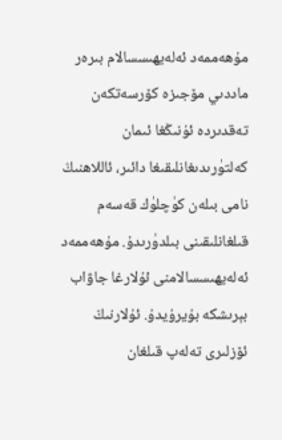مۇھەممەد ئەلەيھىسسالام بىرەر ماددىي مۆجىزە كۆرسەتكەن تەقدىردە ئۇنىڭغا ئىمان كەلتۈرىدىغانلىقىغا دائىر، ئاللاھنىڭ نامى بىلەن كۈچلۈك قەسەم قىلغانلىقىنى بىلدۈرىدۇ. مۇھەممەد ئەلەيھىسسالامنى ئۇلارغا جاۋاب بېرىشكە بۇيرۇيدۇ. ئۇلارنىڭ ئۆزلىرى تەلەپ قىلغان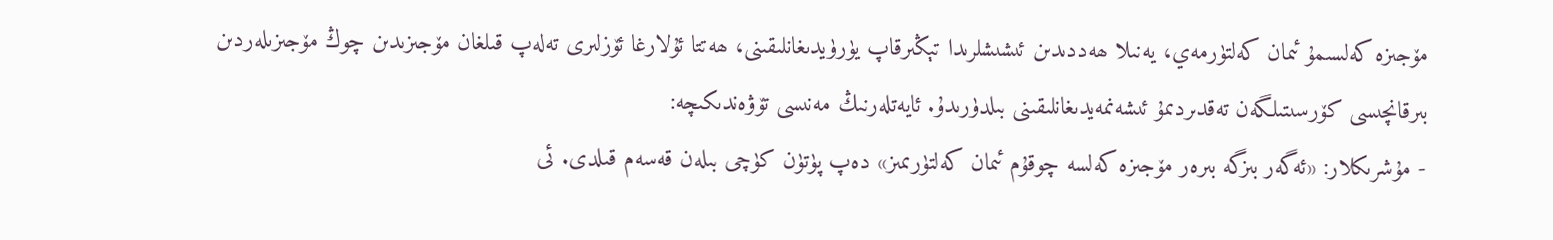مۆجىزە كەلسىمۇ ئىمان كەلتۈرمەي، يەنىلا ھەددىدىن ئىشىشلرىدا تېڭىرقاپ يۈرۈيدىغانلىقىنى، ھەتتا ئۇلارغا ئۆزلىرى تەلەپ قىلغان مۆجىزىدىن چوڭ مۆجىزىلەردىن بىرقانچىسى كۆرسىتىلگەن تەقدىردىمۇ ئىشەنمەيدىغانلىقىنى بىلدۈرىدۇ. ئايەتلەرنىڭ مەنىسى تۆۋەندىكىچە:
- مۇشرىكلار: «ئەگەر بىزگە بىرەر مۆجىزە كەلسە چوقۇم ئىمان كەلتۈرىمىز» دەپ پۈتۈن كۈچى بىلەن قەسەم قىلدى. ئى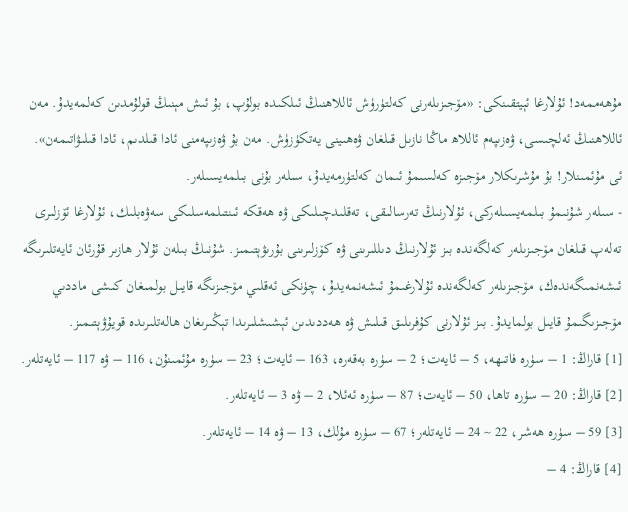مۇھەممەد! ئۇلارغا ئېيتقىنكى: «مۆجىزىلەرنى كەلتۈرۈش ئاللاھنىڭ ئىلكىدە بولۇپ، بۇ ئىش مېنىڭ قولۇمدىن كەلمەيدۇ. مەن ئاللاھنىڭ ئەلچىسى، ۋەزىپەم ئاللاھ ماڭا نازىل قىلغان ۋەھىينى يەتكۈزۈش. مەن بۇ ۋەزىپەمنى ئادا قىلدىم، ئادا قىلىۋاتىمەن». ئى مۇئمىنلار! بۇ مۇشرىكلار مۆجىزە كەلسىمۇ ئىمان كەلتۈرمەيدۇ، سىلەر بۇنى بىلمەيسىلەر.
- سىلەر شۇنىمۇ بىلمەيسىلەركى، ئۇلارنىڭ تەرسالىقى، تەقلىدچىلىكى ۋە ھەقكە ئىنتىلمەسلىكى سەۋەبلىك، ئۇلارغا ئۆزلىرى تەلەپ قىلغان مۆجىزىلەر كەلگەندە بىز ئۇلارنىڭ دىللىرىنى ۋە كۆزلىرىنى بۇرىۋېتىمىز. شۇنىڭ بىلەن ئۇلار ھازىر قۇرئان ئايەتلىرىگە ئىشەنمىگەندەك، مۆجىزىلەر كەلگەندە ئۇلارغىمۇ ئىشەنمەيدۇ، چۈنكى ئەقلىي مۆجىزىگە قايىل بولمىغان كىشى ماددىي مۆجىزىگىمۇ قايىل بولمايدۇ. بىز ئۇلارنى كۇفرىلىق قىلىش ۋە ھەددىدىن ئېشىشلىرىدا تېڭىرىغان ھالەتلىرىدە قويۇۋېتىمىز.
[1] قاراڭ: 1 – سۈرە فاتىھە، 5 – ئايەت؛ 2 – سۈرە بەقەرە، 163 – ئايەت؛ 23 – سۈرە مۇئمىنۇن، 116 – ۋە 117 – ئايەتلەر.
[2] قاراڭ: 20 – سۈرە تاھا، 50 – ئايەت؛ 87 – سۈرە ئەئلا، 2 – ۋە 3 – ئايەتلەر.
[3] 59 – سۈرە ھەشر، 22 ~ 24 – ئايەتلەر؛ 67 – سۈرە مۇلك، 13 – ۋە 14 – ئايەتلەر.
[4] قاراڭ: 4 –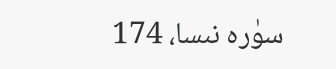سۈرە نىسا، 174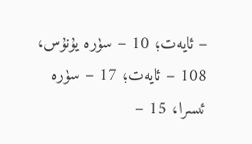– ئايەت؛ 10 – سۈرە يۇنۇس، 108 – ئايەت؛ 17 – سۈرە ئىسرا، 15 –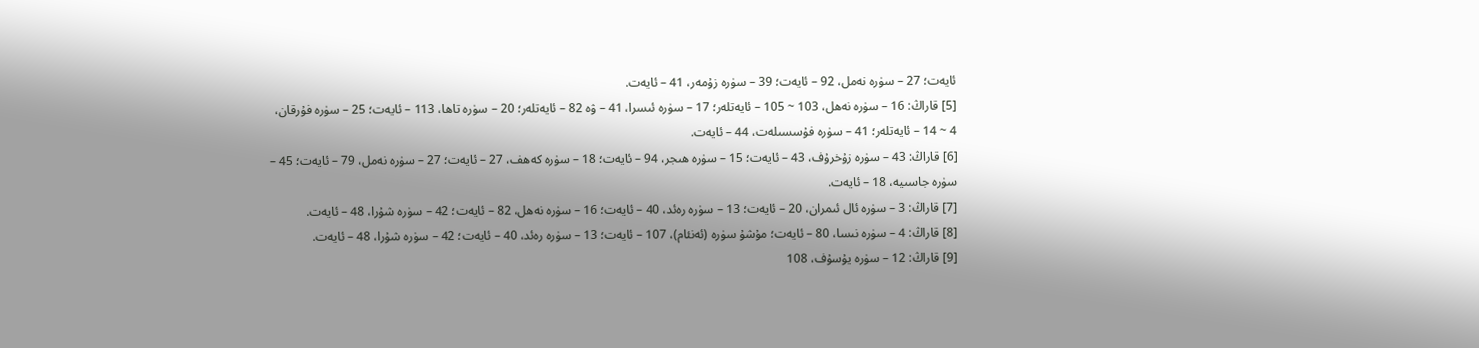ئايەت؛ 27 – سۈرە نەمل، 92 – ئايەت؛ 39 – سۈرە زۇمەر، 41 – ئايەت.
[5] قاراڭ: 16 – سۈرە نەھل، 103 ~ 105 – ئايەتلەر؛ 17 – سۈرە ئىسرا، 41 – ۋە 82 – ئايەتلەر؛ 20 – سۈرە تاھا، 113 – ئايەت؛ 25 – سۈرە فۇرقان، 4 ~ 14 – ئايەتلەر؛ 41 – سۈرە فۇسسىلەت، 44 – ئايەت.
[6] قاراڭ: 43 – سۈرە زۇخرۇف، 43 – ئايەت؛ 15 – سۈرە ھىجر، 94 – ئايەت؛ 18 – سۈرە كەھف، 27 – ئايەت؛ 27 – سۈرە نەمل، 79 – ئايەت؛ 45 – سۈرە جاسىيە، 18 – ئايەت.
[7] قاراڭ: 3 – سۈرە ئال ئىمران، 20 – ئايەت؛ 13 – سۈرە رەئد، 40 – ئايەت؛ 16 – سۈرە نەھل، 82 – ئايەت؛ 42 – سۈرە شۇرا، 48 – ئايەت.
[8] قاراڭ: 4 – سۈرە نىسا، 80 – ئايەت؛ مۇشۇ سۈرە (ئەنئام)، 107 – ئايەت؛ 13 – سۈرە رەئد، 40 – ئايەت؛ 42 – سۈرە شۇرا، 48 – ئايەت.
[9] قاراڭ: 12 – سۈرە يۇسۇف، 108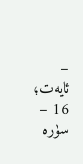– ئايەت؛ 16 – سۈرە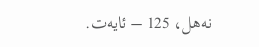نەھل، 125 – ئايەت.